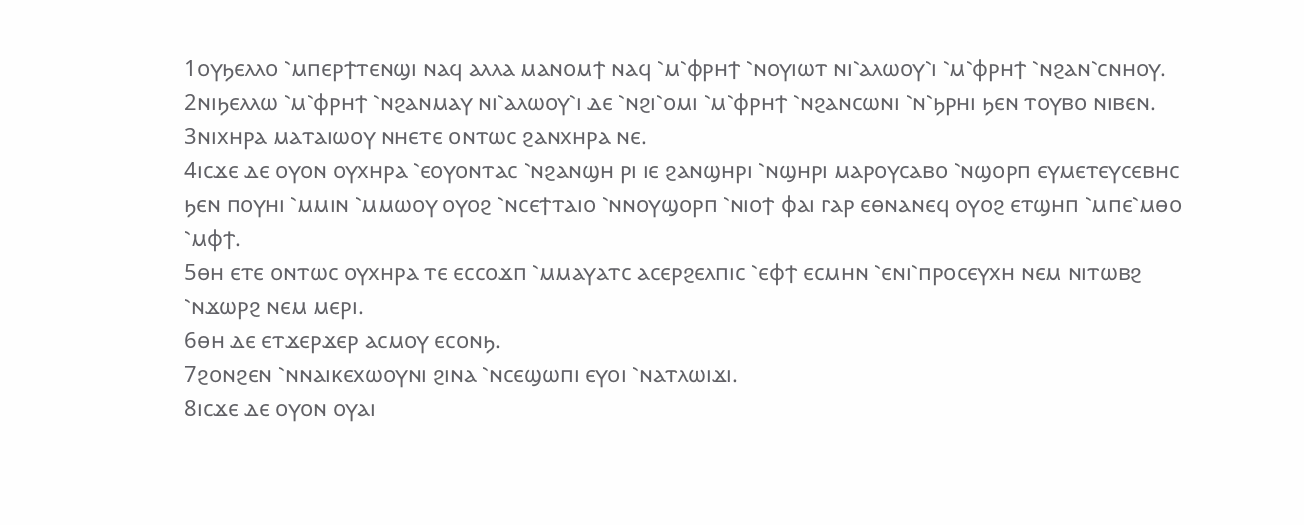1ⲟⲩϧⲉⲗⲗⲟ ⳿ⲙⲡⲉⲣϯⲧⲉⲛϣⲓ ⲛⲁϥ ⲁⲗⲗⲁ ⲙⲁⲛⲟⲙϯ ⲛⲁϥ ⳿ⲙ⳿ⲫⲣⲏϯ ⳿ⲛⲟⲩⲓⲱⲧ ⲛⲓ⳿ⲁⲗⲱⲟⲩ⳿ⲓ ⳿ⲙ⳿ⲫⲣⲏϯ ⳿ⲛϩⲁⲛ⳿ⲥⲛⲏⲟⲩ.
2ⲛⲓϧⲉⲗⲗⲱ ⳿ⲙ⳿ⲫⲣⲏϯ ⳿ⲛϩⲁⲛⲙⲁⲩ ⲛⲓ⳿ⲁⲗⲱⲟⲩ⳿ⲓ ⲇⲉ ⳿ⲛϩⲓ⳿ⲟⲙⲓ ⳿ⲙ⳿ⲫⲣⲏϯ ⳿ⲛϩⲁⲛⲥⲱⲛⲓ ⳿ⲛ⳿ϧⲣⲏⲓ ϧⲉⲛ ⲧⲟⲩⲃⲟ ⲛⲓⲃⲉⲛ.
3ⲛⲓⲭⲏⲣⲁ ⲙⲁⲧⲁⲓⲱⲟⲩ ⲛⲏⲉⲧⲉ ⲟⲛⲧⲱⲥ ϩⲁⲛⲭⲏⲣⲁ ⲛⲉ.
4ⲓⲥϫⲉ ⲇⲉ ⲟⲩⲟⲛ ⲟⲩⲭⲏⲣⲁ ⳿ⲉⲟⲩⲟⲛⲧⲁⲥ ⳿ⲛϩⲁⲛϣⲏ ⲣⲓ ⲓⲉ ϩⲁⲛϣⲏⲣⲓ ⳿ⲛϣⲏⲣⲓ ⲙⲁⲣⲟⲩⲥⲁⲃⲟ ⳿ⲛϣⲟⲣⲡ ⲉⲩⲙⲉⲧⲉⲩⲥⲉⲃⲏⲥ ϧⲉⲛ ⲡⲟⲩⲏⲓ ⳿ⲙⲙⲓⲛ ⳿ⲙⲙⲱⲟⲩ ⲟⲩⲟϩ ⳿ⲛⲥⲉϯⲧⲁⲓⲟ ⳿ⲛⲛⲟⲩϣⲟⲣⲡ ⳿ⲛⲓⲟϯ ⲫⲁⲓ ⲅⲁⲣ ⲉⲑⲛⲁⲛⲉϥ ⲟⲩⲟϩ ⲉⲧϣⲏⲡ ⳿ⲙⲡⲉ⳿ⲙⲑⲟ ⳿ⲙⲫϯ.
5ⲑⲏ ⲉⲧⲉ ⲟⲛⲧⲱⲥ ⲟⲩⲭⲏⲣⲁ ⲧⲉ ⲉⲥⲥⲟϫⲡ ⳿ⲙⲙⲁⲩⲁⲧⲥ ⲁⲥⲉⲣϩⲉⲗⲡⲓⲥ ⳿ⲉⲫϯ ⲉⲥⲙⲏⲛ ⳿ⲉⲛⲓ⳿ⲡⲣⲟⲥⲉⲩⲭⲏ ⲛⲉⲙ ⲛⲓⲧⲱⲃϩ ⳿ⲛϫⲱⲣϩ ⲛⲉⲙ ⲙⲉⲣⲓ.
6ⲑⲏ ⲇⲉ ⲉⲧϫⲉⲣϫⲉⲣ ⲁⲥⲙⲟⲩ ⲉⲥⲟⲛϧ.
7ϩⲟⲛϩⲉⲛ ⳿ⲛⲛⲁⲓⲕⲉⲭⲱⲟⲩⲛⲓ ϩⲓⲛⲁ ⳿ⲛⲥⲉϣⲱⲡⲓ ⲉⲩⲟⲓ ⳿ⲛⲁⲧⲗⲱⲓϫⲓ.
8ⲓⲥϫⲉ ⲇⲉ ⲟⲩⲟⲛ ⲟⲩⲁⲓ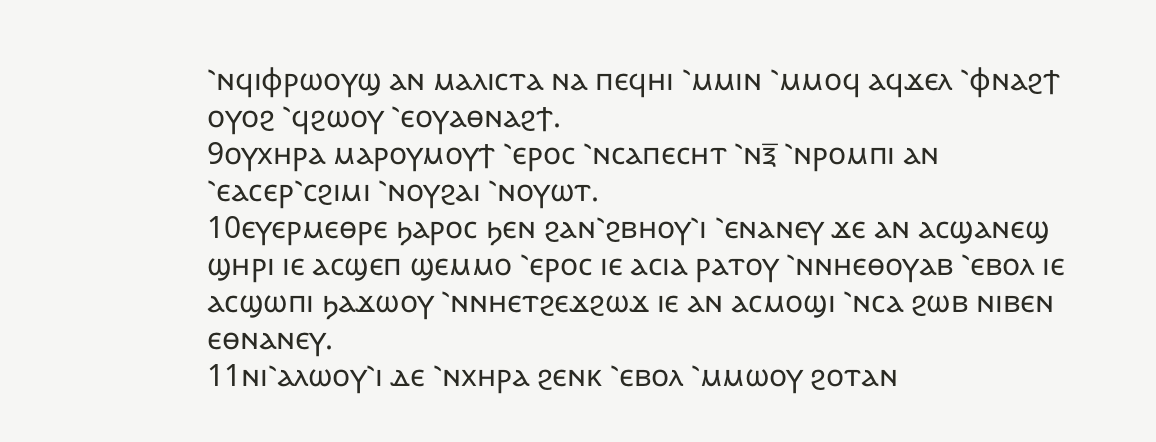⳿ⲛϥⲓⲫⲣⲱⲟⲩϣ ⲁⲛ ⲙⲁⲗⲓⲥⲧⲁ ⲛⲁ ⲡⲉϥⲏⲓ ⳿ⲙⲙⲓⲛ ⳿ⲙⲙⲟϥ ⲁϥϫⲉⲗ ⳿ⲫⲛⲁϩϯ ⲟⲩⲟϩ ⳿ϥϩⲱⲟⲩ ⳿ⲉⲟⲩⲁⲑⲛⲁϩϯ.
9ⲟⲩⲭⲏⲣⲁ ⲙⲁⲣⲟⲩⲙⲟⲩϯ ⳿ⲉⲣⲟⲥ ⳿ⲛⲥⲁⲡⲉⲥⲏⲧ ⳿ⲛⲝ̅ ⳿ⲛⲣⲟⲙⲡⲓ ⲁⲛ ⳿ⲉⲁⲥⲉⲣ⳿ⲥϩⲓⲙⲓ ⳿ⲛⲟⲩϩⲁⲓ ⳿ⲛⲟⲩⲱⲧ.
10ⲉⲩⲉⲣⲙⲉⲑⲣⲉ ϧⲁⲣⲟⲥ ϧⲉⲛ ϩⲁⲛ⳿ϩⲃⲏⲟⲩ⳿ⲓ ⳿ⲉⲛⲁⲛⲉⲩ ϫⲉ ⲁⲛ ⲁⲥϣⲁⲛⲉϣ ϣⲏⲣⲓ ⲓⲉ ⲁⲥϣⲉⲡ ϣⲉⲙⲙⲟ ⳿ⲉⲣⲟⲥ ⲓⲉ ⲁⲥⲓⲁ ⲣⲁⲧⲟⲩ ⳿ⲛⲛⲏⲉⲑⲟⲩⲁⲃ ⳿ⲉⲃⲟⲗ ⲓⲉ ⲁⲥϣⲱⲡⲓ ϧⲁϫⲱⲟⲩ ⳿ⲛⲛⲏⲉⲧϩⲉϫϩⲱϫ ⲓⲉ ⲁⲛ ⲁⲥⲙⲟϣⲓ ⳿ⲛⲥⲁ ϩⲱⲃ ⲛⲓⲃⲉⲛ ⲉⲑⲛⲁⲛⲉⲩ.
11ⲛⲓ⳿ⲁⲗⲱⲟⲩ⳿ⲓ ⲇⲉ ⳿ⲛⲭⲏⲣⲁ ϩⲉⲛⲕ ⳿ⲉⲃⲟⲗ ⳿ⲙⲙⲱⲟⲩ ϩⲟⲧⲁⲛ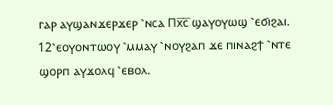ⲅⲁⲣ ⲁⲩϣⲁⲛϫⲉⲣϫⲉⲣ ⳿ⲛⲥⲁ Ⲡⲭ̅ⲥ̅ ϣⲁⲩⲟⲩⲱϣ ⳿ⲉϭⲓϩⲁⲓ.
12⳿ⲉⲟⲩⲟⲛⲧⲱⲟⲩ ⳿ⲙⲙⲁⲩ ⳿ⲛⲟⲩϩⲁⲡ ϫⲉ ⲡⲓⲛⲁϩϯ ⳿ⲛⲧⲉ ϣⲟⲣⲡ ⲁⲩϫⲟⲗϥ ⳿ⲉⲃⲟⲗ.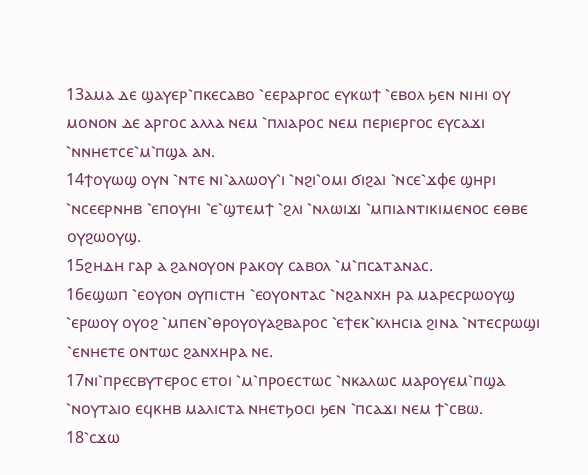13ⲁⲙⲁ ⲇⲉ ϣⲁⲩⲉⲣ⳿ⲡⲕⲉⲥⲁⲃⲟ ⳿ⲉⲉⲣⲁⲣⲅⲟⲥ ⲉⲩⲕⲱϯ ⳿ⲉⲃⲟⲗ ϧⲉⲛ ⲛⲓⲏⲓ ⲟⲩ ⲙⲟⲛⲟⲛ ⲇⲉ ⲁⲣⲅⲟⲥ ⲁⲗⲗⲁ ⲛⲉⲙ ⳿ⲡⲗⲓⲁⲣⲟⲥ ⲛⲉⲙ ⲡⲉⲣⲓⲉⲣⲅⲟⲥ ⲉⲩⲥⲁϫⲓ ⳿ⲛⲛⲏⲉⲧⲥⲉ⳿ⲙ⳿ⲡϣⲁ ⲁⲛ.
14ϯⲟⲩⲱϣ ⲟⲩⲛ ⳿ⲛⲧⲉ ⲛⲓ⳿ⲁⲗⲱⲟⲩ⳿ⲓ ⳿ⲛϩⲓ⳿ⲟⲙⲓ ϭⲓϩⲁⲓ ⳿ⲛⲥⲉ⳿ϫⲫⲉ ϣⲏⲣⲓ ⳿ⲛⲥⲉⲉⲣⲛⲏⲃ ⳿ⲉⲡⲟⲩⲏⲓ ⳿ⲉ⳿ϣⲧⲉⲙϯ ⳿ϩⲗⲓ ⳿ⲛⲗⲱⲓϫⲓ ⳿ⲙⲡⲓⲁⲛⲧⲓⲕⲓⲙⲉⲛⲟⲥ ⲉⲑⲃⲉ ⲟⲩϩⲱⲟⲩϣ.
15ϩⲏⲇⲏ ⲅⲁⲣ ⲁ ϩⲁⲛⲟⲩⲟⲛ ⲣⲁⲕⲟⲩ ⲥⲁⲃⲟⲗ ⳿ⲙ⳿ⲡⲥⲁⲧⲁⲛⲁⲥ.
16ⲉϣⲱⲡ ⳿ⲉⲟⲩⲟⲛ ⲟⲩⲡⲓⲥⲧⲏ ⳿ⲉⲟⲩⲟⲛⲧⲁⲥ ⳿ⲛϩⲁⲛⲭⲏ ⲣⲁ ⲙⲁⲣⲉⲥⲣⲱⲟⲩϣ ⳿ⲉⲣⲱⲟⲩ ⲟⲩⲟϩ ⳿ⲙⲡⲉⲛ⳿ⲑⲣⲟⲩⲟⲩⲁϩⲃⲁⲣⲟⲥ ⳿ⲉϯⲉⲕ⳿ⲕⲗⲏⲥⲓⲁ ϩⲓⲛⲁ ⳿ⲛⲧⲉⲥⲣⲱϣⲓ ⳿ⲉⲛⲏⲉⲧⲉ ⲟⲛⲧⲱⲥ ϩⲁⲛⲭⲏⲣⲁ ⲛⲉ.
17ⲛⲓ⳿ⲡⲣⲉⲥⲃⲩⲧⲉⲣⲟⲥ ⲉⲧⲟⲓ ⳿ⲙ⳿ⲡⲣⲟⲉⲥⲧⲱⲥ ⳿ⲛⲕⲁⲗⲱⲥ ⲙⲁⲣⲟⲩⲉⲙ⳿ⲡϣⲁ ⳿ⲛⲟⲩⲧⲁⲓⲟ ⲉϥⲕⲏⲃ ⲙⲁⲗⲓⲥⲧⲁ ⲛⲏⲉⲧϧⲟⲥⲓ ϧⲉⲛ ⳿ⲡⲥⲁϫⲓ ⲛⲉⲙ ϯ⳿ⲥⲃⲱ.
18⳿ⲥϫⲱ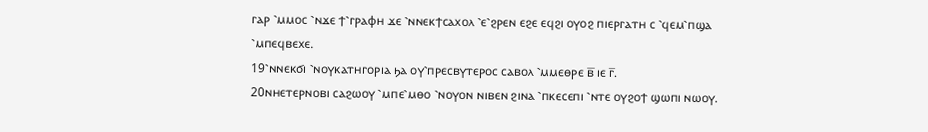ⲅⲁⲣ ⳿ⲙⲙⲟⲥ ⳿ⲛϫⲉ ϯ⳿ⲅⲣⲁⲫⲏ ϫⲉ ⳿ⲛⲛⲉⲕϯⲥⲁⲭⲟⲗ ⳿ⲉ⳿ϩⲣⲉⲛ ⲉϩⲉ ⲉϥϩⲓ ⲟⲩⲟϩ ⲡⲓⲉⲣⲅⲁⲧⲏ ⲥ ⳿ϥⲉⲙ⳿ⲡϣⲁ ⳿ⲙⲡⲉϥⲃⲉⲭⲉ.
19⳿ⲛⲛⲉⲕϭⲓ ⳿ⲛⲟⲩⲕⲁⲧⲏⲅⲟⲣⲓⲁ ϧⲁ ⲟⲩ⳿ⲡⲣⲉⲥⲃⲩⲧⲉⲣⲟⲥ ⲥⲁⲃⲟⲗ ⳿ⲙⲙⲉⲑⲣⲉ ⲃ̅ ⲓⲉ ⲅ̅.
20ⲛⲏⲉⲧⲉⲣⲛⲟⲃⲓ ⲥⲁϩⲱⲟⲩ ⳿ⲙⲡⲉ⳿ⲙⲑⲟ ⳿ⲛⲟⲩⲟⲛ ⲛⲓⲃⲉⲛ ϩⲓⲛⲁ ⳿ⲡⲕⲉⲥⲉⲡⲓ ⳿ⲛⲧⲉ ⲟⲩϩⲟϯ ϣⲱⲡⲓ ⲛⲱⲟⲩ.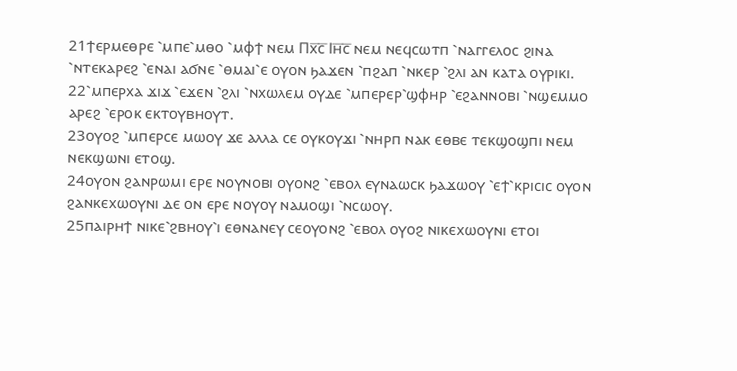21ϯⲉⲣⲙⲉⲑⲣⲉ ⳿ⲙⲡⲉ⳿ⲙⲑⲟ ⳿ⲙⲫϯ ⲛⲉⲙ Ⲡⲭ̅ⲥ̅ Ⲓⲏ̅ⲥ̅ ⲛⲉⲙ ⲛⲉϥⲥⲱⲧⲡ ⳿ⲛⲁⲅⲅⲉⲗⲟⲥ ϩⲓⲛⲁ ⳿ⲛⲧⲉⲕⲁⲣⲉϩ ⳿ⲉⲛⲁⲓ ⲁϭⲛⲉ ⳿ⲑⲙⲁⲓ⳿ⲉ ⲟⲩⲟⲛ ϧⲁϫⲉⲛ ⳿ⲡϩⲁⲡ ⳿ⲛⲕⲉⲣ ⳿ϩⲗⲓ ⲁⲛ ⲕⲁⲧⲁ ⲟⲩⲣⲓⲕⲓ.
22⳿ⲙⲡⲉⲣⲭⲁ ϫⲓϫ ⳿ⲉϫⲉⲛ ⳿ϩⲗⲓ ⳿ⲛⲭⲱⲗⲉⲙ ⲟⲩⲇⲉ ⳿ⲙⲡⲉⲣⲉⲣ⳿ϣⲫⲏⲣ ⳿ⲉϩⲁⲛⲛⲟⲃⲓ ⳿ⲛϣⲉⲙⲙⲟ ⲁⲣⲉϩ ⳿ⲉⲣⲟⲕ ⲉⲕⲧⲟⲩⲃⲏⲟⲩⲧ.
23ⲟⲩⲟϩ ⳿ⲙⲡⲉⲣⲥⲉ ⲙⲱⲟⲩ ϫⲉ ⲁⲗⲗⲁ ⲥⲉ ⲟⲩⲕⲟⲩϫⲓ ⳿ⲛⲏⲣⲡ ⲛⲁⲕ ⲉⲑⲃⲉ ⲧⲉⲕϣⲟϣⲡⲓ ⲛⲉⲙ ⲛⲉⲕϣⲱⲛⲓ ⲉⲧⲟϣ.
24ⲟⲩⲟⲛ ϩⲁⲛⲣⲱⲙⲓ ⲉⲣⲉ ⲛⲟⲩⲛⲟⲃⲓ ⲟⲩⲟⲛϩ ⳿ⲉⲃⲟⲗ ⲉⲩⲛⲁⲱⲥⲕ ϧⲁϫⲱⲟⲩ ⳿ⲉϯ⳿ⲕⲣⲓⲥⲓⲥ ⲟⲩⲟⲛ ϩⲁⲛⲕⲉⲭⲱⲟⲩⲛⲓ ⲇⲉ ⲟⲛ ⲉⲣⲉ ⲛⲟⲩⲟⲩ ⲛⲁⲙⲟϣⲓ ⳿ⲛⲥⲱⲟⲩ.
25ⲡⲁⲓⲣⲏϯ ⲛⲓⲕⲉ⳿ϩⲃⲏⲟⲩ⳿ⲓ ⲉⲑⲛⲁⲛⲉⲩ ⲥⲉⲟⲩⲟⲛϩ ⳿ⲉⲃⲟⲗ ⲟⲩⲟϩ ⲛⲓⲕⲉⲭⲱⲟⲩⲛⲓ ⲉⲧⲟⲓ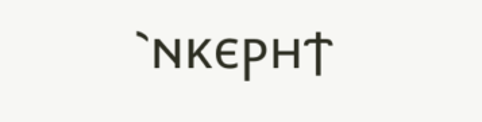⳿ⲛⲕⲉⲣⲏϯ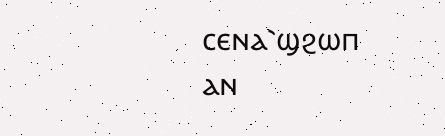ⲥⲉⲛⲁ⳿ϣϩⲱⲡ ⲁⲛ